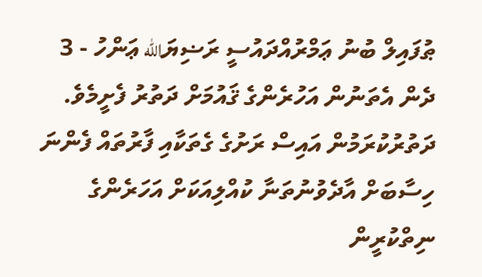ޠުފައިލް ބުނު ޢަމްރުއްދައުސީ ރަޟިޔަالله ޢަންހު - 3
ދެން އެތަނުން އަހުރެންގެ ޤައުމަށް ދަތުރު ފެށީމެވެ. ދަތުރުކުރަމުން އައިސް ރަށުގެ ގެތަކާއި ފާރުތައް ފެންނަ ހިސާބަށް އާދެވުނުތަނާ ކުއްލިއަކަށް އަހަރެންގެ ނިތްކުރީން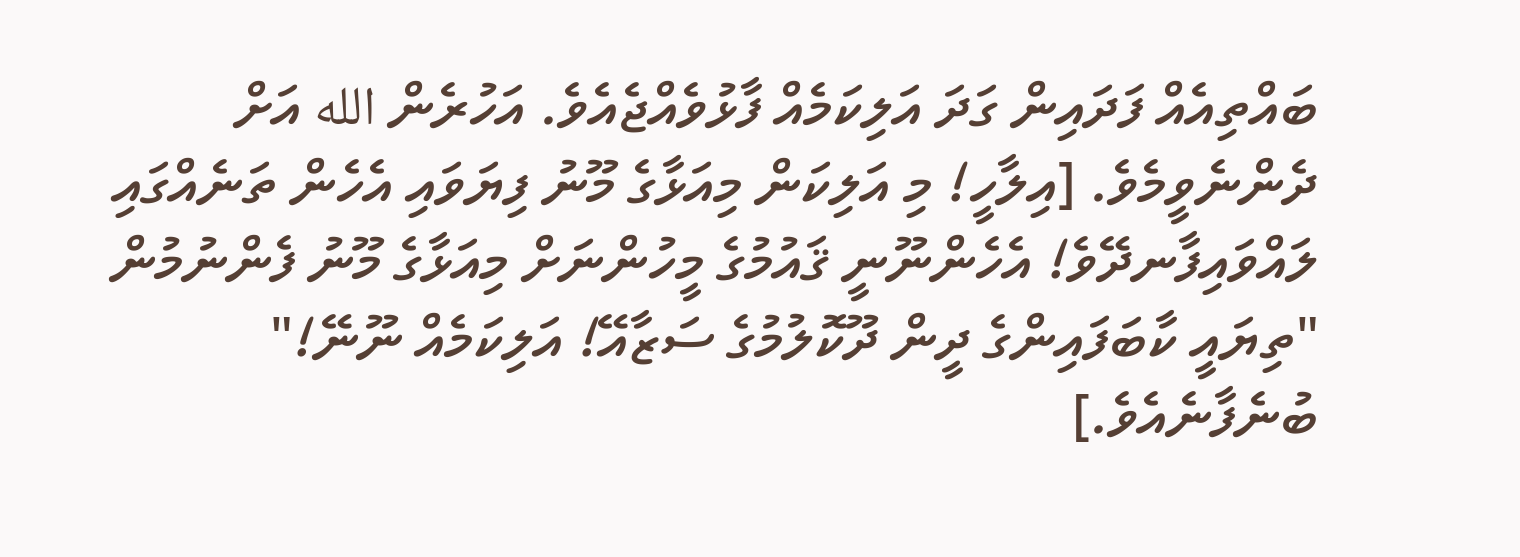ބައްތިއެއް ފަދައިން ގަދަ އަލިކަމެއް ފާޅުވެއްޖެއެވެ. އަހުރެން الله އަށް ދެންނެވީމެވެ. [އިލާހީ! މި އަލިކަން މިއަޅާގެ މޫނު ފިޔަވައި އެހެން ތަނެއްގައި ލައްވައިފާނދޭވެ! އެހެންނޫނީ ޤައުމުގެ މީހުންނަށް މިއަޅާގެ މޫނު ފެންނުމުން "ތިޔައީ ކާބަފައިންގެ ދީން ދޫކޮލުމުގެ ސަޒާއޭ! އަލިކަމެއް ނޫނޭ!" ބުނެފާނެއެވެ.]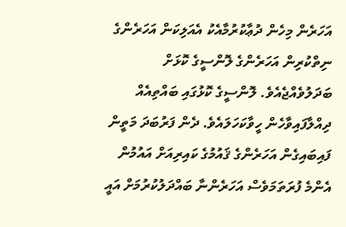އަހަރެން މިހެން ދުޢާކުރުމާއެކު އެއަލިކަން އަހަރެންގެ ނިތްކުރިން އަހަރެންގެ ލޮންސީގެ ކޮޅަށް ބަދަލުވެއްޖެއެވެ. ލޮންސީގެ ކޮޅުގައި ބައްތިއެއް ދިއްލާފައިވާހެން ހީވާކަހަލައެވެ. ދެން ފަރުބަދަ މަތީން ފައިބައިގެން އަހަރެންގެ ޤައުމުގެ ކައިރިއަށް އައުމުން އެންމެ ފުރަތަމަވެސް އަހަރެންނާ ބައްދަލުކުރުމަށް އައީ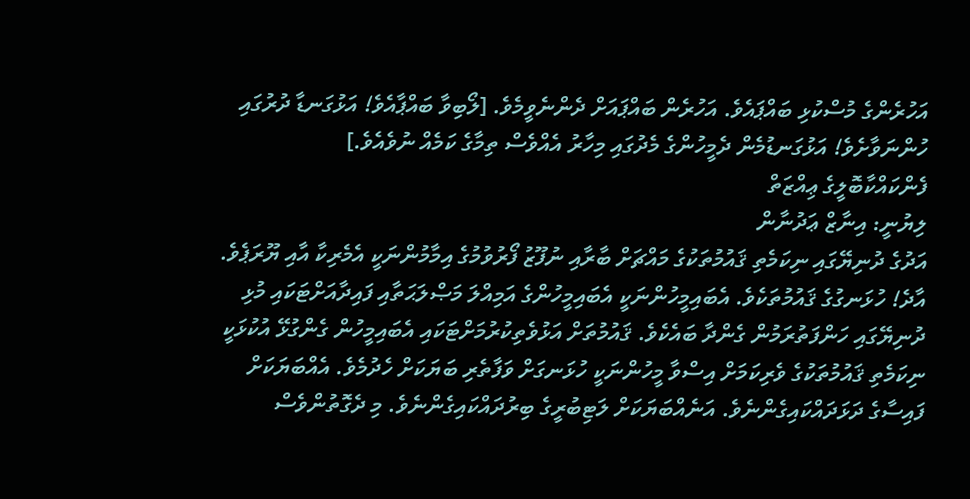އަހުރެންގެ މުސްކުޅި ބައްޕައެވެ. އަހުރެން ބައްޕައަށް ދެންނެވީމެވެ. [ލޯބިވާ ބައްޕާއެވެ! އަޅުގަނޑާ ދުރުގައި ހުންނަވާށެވެ! އަޅުގަނޑުމެން ދެމީހުންގެ މެދުގައި މިހާރު އެއްވެސް ތިމާގެ ކަމެއް ނުވެއެވެ.]
ފެންކައްކާބޮލީގެ ޢިއްޒަތް
ލިޔުނީ: އިނާޒް ޢަދުނާން
އަދުގެ ދުނިޔޭގައި ނިކަމެތި ޤައުމުތަކުގެ މައްޗަށް ބާރާއި ނުފޫޒު ފޯރުވުމުގެ އިމާމުންނަކީ އެމެރިކާ އާއި ޔޫރަޕެވެ. އާދެ! ހުޅަނގުގެ ޤައުމުތަކެވެ. އެބައިމީހުންނަކީ އެބައިމީހުންގެ އަމިއްލަ މަޞްލަޙަތާއި ފައިދާއަށްޓަކައި މުޅި ދުނިޔޭގައި ހަންފަތުރަމުން ގެންދާ ބައެކެވެ. ޤައުމުތަށް އަޅުވެތިކުރުމަށްޓަކައި އެބައިމީހުން ގެންގުޅޭ އުކުޅަކީ ނިކަމެތި ޤައުމުތަކުގެ ވެރިކަމަށް އިސްވާ މީހުންނަކީ ހުޅަނގަށް ވަފާތެރި ބަޔަކަށް ހެދުމެވެ. އެއްބަޔަކަށް ފައިސާގެ ދަޅަދައްކައިގެންނެވެ. އަނެއްބަޔަކަށް ލަޓިބުރީގެ ބިރުދައްކައިގެންނެވެ. މި ދެގޮތުންވެސް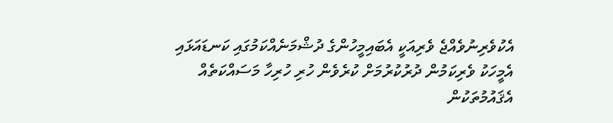އެކުވެރިނުވެއްޖެ ވެރިއަކީ އެބައިމީހުންގެ ދުޝްމަނެއްކަމުގައި ކަނޑައަޅައި އެމީހަކު ވެރިކަމުން ދުރުކުރުމަށް ކުރެވެން ހުރި ހުރިހާ މަސައްކަތެއް އެޤައުމުތަކުން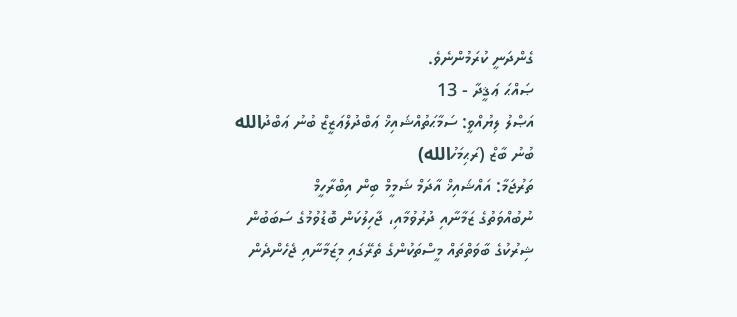ގެންދަނީ ކުރަމުންނެވެ.
ޞައްޙަ ޢަޤީދާ - 13
އަޞްލު ލިޔުއްވީ: ސަމާޙަތުއްޝައިޚް ޢަބްދުލްޢަޒީޒް ބުނު ޢަބްދުالله ބުނު ބާޒް (ރަޙިމަހުالله)
ތަރުޖަމާ: އައްޝައިޚް އާދަމް ޝަމީމް ބިން އިބްރާހީމް
ނުބުއްވަތުގެ ޒަމާނާއި ދުރުވުމާއި، ޖާހިލުކަން ބޮޑުވުމުގެ ސަބަބުން ޝިރުކުގެ ބާވަތްތައް މީސްތަކުންގެ ތެރޭގައި މިޒަމާނާއި ޖެހެންދެން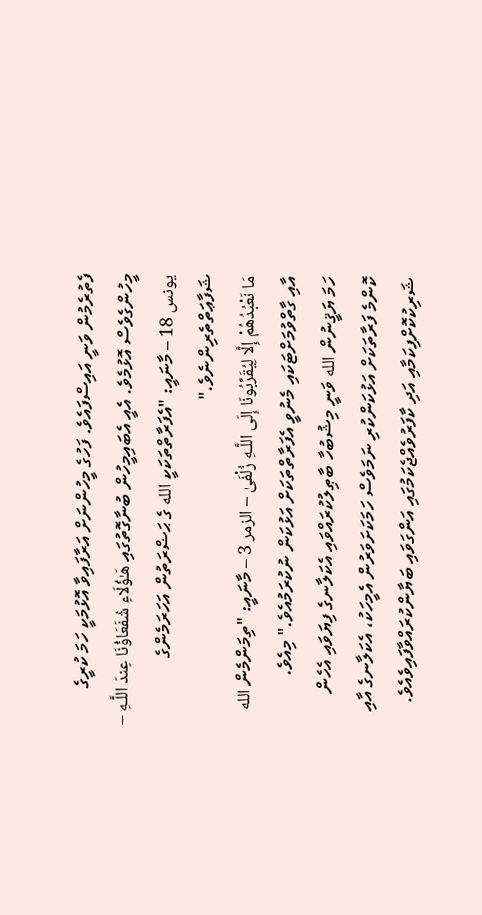ފެތުރެމުން ވަނީ އައިސްފައެވެ. ފަހުގެ މީހުންނަށް އަރާފައިވާ އޮޅުމަކީ ހަމަ ކުރީގެ މީހުންގެވެސް އޮޅުމެވެ. އެއީ އެބައިމީހުން ބުނާގޮތުގައި هَـٰؤُلَاءِ شُفَعَاؤُنَا عِندَ اللَّـهِ – يونس 18 – މާނައީ: "އެފަރާތްތަކަކީ الله ގެ ޙަޟްރަތުން އަހަރަމެންގެ ޝަފާޢަތްތެރިންނެވެ."
مَا نَعْبُدُهُمْ إِلَّا لِيُقَرِّ‌بُونَا إِلَى اللَّـهِ زُلْفَىٰ – الزمر 3 – މާނައީ: "ތިމަންމެން الله އާއި ގާތްވުމަށްޓަކައި މެނުވީ އެފަރާތްތަކަށް އަޅުކަން ނުކުރަމުއެވެ." މިއެވެ.
ހަމަ ޔަޤީނުން الله ވަނީ މިޝުބުހާ ބާޠިލުކުރައްވައި އެކަލާނގެ ފިޔަވައި އެހެން ކޮންމެ ފަރާތަކަށް އަޅުކަންކުރި ނަމަވެސް ހަމަކަށަވަރުން އެމީހަކު، އެކަލާނގެ އާއި ޝަރިކުކޮށްފިކަމާއި އަދި ކާފަރުވެއްޖެކަމުގައި އަންގަވައި ބަޔާންކުރައްވާފައިވެއެވެ.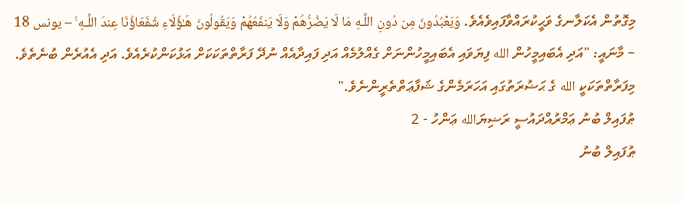މިގޮތުން އެކަލާނގެ ވަޙީކުރައްވާފައިވެއެވެ. وَيَعْبُدُونَ مِن دُونِ اللَّـهِ مَا لَا يَضُرُّ‌هُمْ وَلَا يَنفَعُهُمْ وَيَقُولُونَ هَـٰؤُلَاءِ شُفَعَاؤُنَا عِندَ اللَّـهِ ۚ – يونس 18 – މާނައީ: "އަދި އެބައިމީހުން الله ފިޔަވައި އެބައިމީހުންނަށް ގެއްލުމެއް އަދި ފައިދާއެއް ނުދޭ ފަރާތްތަކަކަށް އަޅުކަންކުރެއެވެ. އަދި އެއުރެން ބުނެތެވެ. މިފަރާތްތަކަކީ الله ގެ ޙަޟުރަތުގައި އަހަރަމެންގެ ޝަފާޢަތްތެރީންނެވެ."
ޠުފައިލް ބުނު ޢަމްރުއްދައުސީ ރަޟިޔަالله ޢަންހު - 2
ޠުފައިލް ބުނު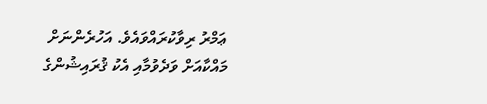ޢަމްރު ރިވާކުރައްވައެވެ. އަހުރެންނަށް މައްކާއަށް ވަދެވުމާއި އެކު ޤުރައިޝުންގެ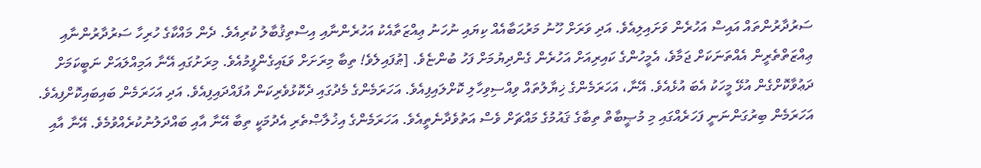ސަރުދާރުންތައް އައިސް އަހުރެން ވަށައިލިއެވެ. އަދި ވަރަށް ހޫނު މަރުޙަބާއެއް ކިޔައި ނުހަނު ޢިއްޒަތާއެކު އަހުރެންނާއި އިސްތިޤުބާލު ކުރިއެވެ. ދެން މައްކާގެ ހުރިހާ ސަރުދާރުންނާއި ޢިއްޒަތްތެރީން އެއްތަނަކަށް ޖަމާވެ، އެމީހުންގެ ކައިރިއަށް އަހުރެން ގެންދިޔުމަށް ފަހު ބުންޏެވެ. [ޠުފައިލެވެ! ތިބާ މިރަށަށް ވަޑައިގެންފީމުއެވެ. މިރަށުގައި އޭނާ އަމިއްލައަށް ނަބީކަމަށް ދަޢުވާކޮށްގެން އުޅޭ މީހަކު އެބަ އުޅެއެވެ. އޭނާ، އަހަރަމެންގެ ޚިޔާލުތައް ވިއްސިވިހާލި ކޮށްލައިފިއެވެ. އަހަރަމެންގެ މެދުގައި ދެކޮޅުވެރިކަން އުފައްދައިފިއެވެ. އަދި އަހަރަމެން ބައިބައިކޮށްފިއެވެ. އަހަރަމެން ބިރުގަންނަނީ ފަހަރެއްގައި މި މުޞީބާތް ތިބާގެ ޤައުމުގެ މައްޗަށް ވެސް އަތުވެދާނެތީއެވެ. އަހަރަމެންގެ އިޚުލާޞްތެރި އެދުމަކީ ތިބާ އޭނާ އާއި ބައްދަލުނުކުރެއްވުމެވެ. އޭނާ އާއި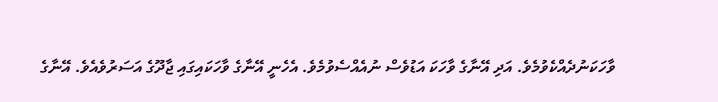ވާހަކަނުދެއްކެވުމެވެ. އަދި އޭނާގެ ވާހަކަ އަޑުވެސް ނުއެއްސެވުމެވެ. އެހެނީ އޭނާގެ ވާހަކައިގައި ޖާދޫގެ އަސަރުވެއެވެ. އޭނާގެ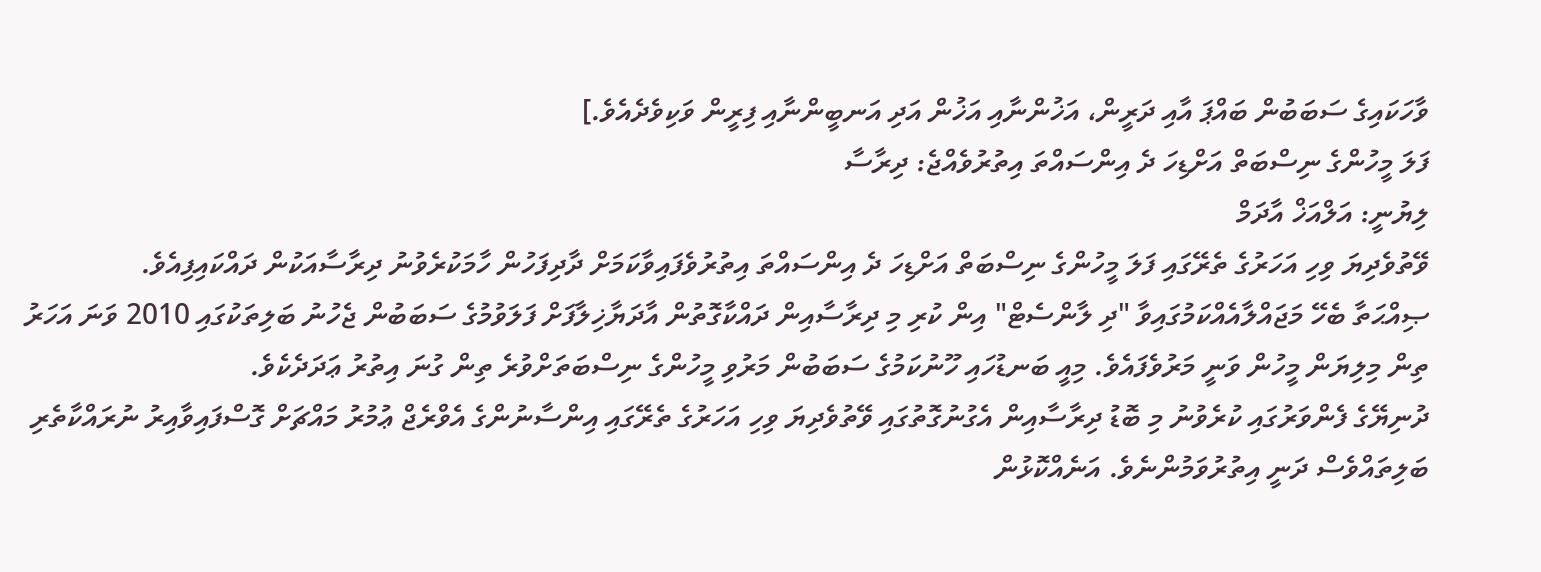ވާހަކައިގެ ސަބަބުން ބައްޕަ އާއި ދަރީން، އަޚުންނާއި އަޚުން އަދި އަނބީންނާއި ފިރީން ވަކިވެދެއެވެ.]
ފަލަ މީހުންގެ ނިސްބަތް އަށްޑިހަ ދެ އިންސައްތަ އިތުރުވެއްޖެ: ދިރާސާ
ލިޔުނީ: އަލްއަޚް އާދަމް
ވޭތުވެދިޔަ ވިހި އަހަރުގެ ތެރޭގައި ފަލަ މީހުންގެ ނިސްބަތް އަށްޑިހަ ދެ އިންސައްތަ އިތުރުވެފައިވާކަމަށް ދާދިފަހުން ހާމަކުރެވުނު ދިރާސާއަކުން ދައްކައިފިއެވެ.
ޞިއްޙަތާ ބެހޭ މަޖައްލާއެއްކަމުގައިވާ "ދި ލާންސެޓް" އިން ކުރި މި ދިރާސާއިން ދައްކާގޮތުން އާދަޔާޚިލާފަށް ފަލަވުމުގެ ސަބަބުން ޖެހުނު ބަލިތަކުގައި 2010 ވަނަ އަހަރު ތިން މިލިޔަން މީހުން ވަނީ މަރުވެފައެވެ. މިއީ ބަނޑުހައި ހޫނުކަމުގެ ސަބަބުން މަރުވި މީހުންގެ ނިސްބަތަށްވުރެ ތިން ގުނަ އިތުރު ޢަދަދެކެވެ.
ދުނިޔޭގެ ފެންވަރުގައި ކުރެވުނު މި ބޮޑު ދިރާސާއިން އެގުނުގޮތުގައި ވޭތުވެދިޔަ ވިހި އަހަރުގެ ތެރޭގައި އިންސާނުންގެ އެވްރެޖް ޢުމުރު މައްޗަށް ގޮސްފައިވާއިރު ނުރައްކާތެރި ބަލިތައްވެސް ދަނީ އިތުރުވަމުންނެވެ. އަނެއްކޮޅުން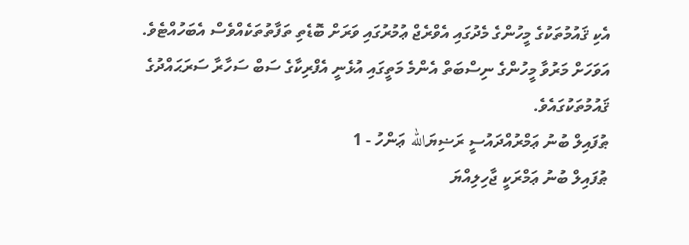އެކި ޤައުމުތަކުގެ މީހުންގެ މެދުގައި އެވްރެޖް ޢުމުރުގައި ވަރަށް ބޮޑެތި ތަފާތުތަކެއްވެސް އެބަހުއްޓެވެ. އަވަހަށް މަރުވާ މީހުންގެ ނިސްބަތް އެންމެ މަތީގައި އުޅެނީ އެފްރިކާގެ ސަބް ސަހާރާ ސަރަޙައްދުގެ ޤައުމުތަކުގައެވެ.
ޠުފައިލް ބުނު ޢަމްރުއްދައުސީ ރަޟިޔަالله ޢަންހު - 1
ޠުފައިލް ބުނު ޢަމްރަކީ ޖާހިލިއްޔަ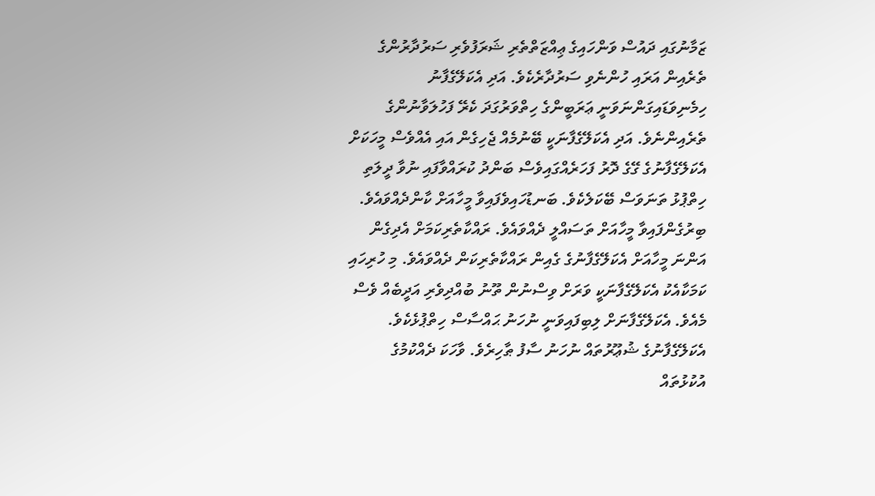ޒަމާނުގައި ދައުސް ވަންހައިގެ ޢިއްޒަތްތެރި ޝަރަފުވެރި ސަރުދާރުންގެ ތެރެއިން އަރައި ހުންނެވި ސަރުދާރެކެވެ. އަދި އެކަލޭގެފާނު ހިމެނިވަޑައިގަންނަވަނީ ޢަރަބީންގެ ހިތްވަރުގަދަ ކެރޭ ފަހުލަވާނުންގެ ތެރެއިންނެވެ. އަދި އެކަލޭގެފާނަކީ ބޭނުމެއް ޖެހިގެން އައި އެއްވެސް މީހަކަށް އެކަލޭގެފާނުގެ ގޭގެ ދޮރު ފަހަރެއްގައިވެސް ބަންދު ކުރައްވާފައި ނުވާ ދީލަތި ހިތްޕުޅު ތަނަވަސް ބޭކަލެކެވެ. ބަނޑުހައިވެފައިވާ މީހާއަށް ކާންދެއްވައެވެ. ބިރުގެންފައިވާ މީހާއަށް ތަސައްލީ ދެއްވައެވެ. ރައްކާތެރިކަމަށް އެދިގެން އަންނަ މީހާއަށް އެކަލޭގެފާނުގެ ގެއިން ރައްކާތެރިކަން ދެއްވައެވެ. މި ހުރިހައި ކަމަކާއެކު އެކަލޭގެފާނަކީ ވަރަށް ވިސްނުން ތޫނު ބުއްދިވެރި އަދީބެއް ވެސް މެއެވެ. އެކަލޭގެފާނަށް ލިބިފައިވަނީ ނުހަނު ޙައްސާސް ހިތްޕުޅެކެވެ. އެކަލޭގެފާނުގެ ޝުޢޫރުތައް ނުހަނު ސާފު ޠާހިރެވެ. ވާހަކަ ދެއްކުމުގެ އުކުޅުތައް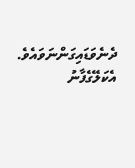ދެނެވަޑައިގަންނަވައެވެ. އެކަލޭގެފާނު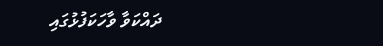ދައްކަވާ ވާހަކަފުޅުގައި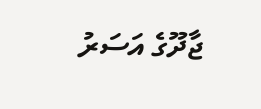ޖާދޫގެ އަސަރު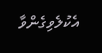އެކުލެވިގެންވާ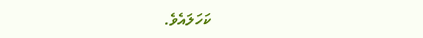ކަހަލައެވެ.